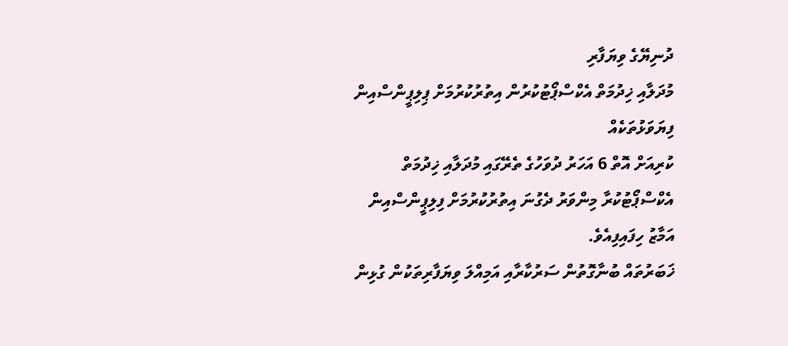ދުނިޔޭގެ ވިޔަފާރި
މުދަލާއި ޚިދުމަތް އެކްސްޕޯޓުކުރުން އިތުރުކުރުމަށް ޕިލިޕީންސްއިން ފިޔަވަޅުތަކެއް
ކުރިއަށް އޮތް 6 އަހަރު ދުވަހުގެ ތެރޭގައި މުދަލާއި ޚިދުމަތް އެކްސްޕޯޓުކުރާ މިންވަރު ދެގުނަ އިތުރުކުރުމަށް ފިލިޕީންސްއިން އަމާޒު ހިފައިފިއެވެ.
ޚަބަރުތައް ބުނާގޮތުން ސަރުކާރާއި އަމިއްލަ ވިޔަފާރިތަކުން ގުޅިން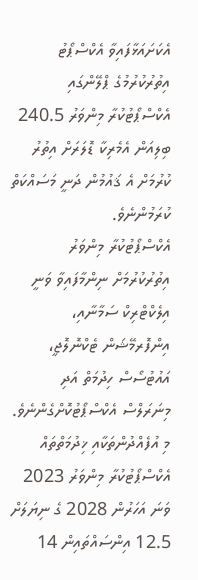އެކަށައަޅާފައިވާ އެކްސްޕޯޓު އިތުރުކުރުމުގެ ޕްލޭންގައި އެކްސްޕޯޓުކުރާ މިންވަރު 240.5 ބިލިއަން އެމެރިކާ ޑޮލަރަށް އިތުރު ކުރުމަށް އެ ޤައުމުން ދަނީ މަސައްކަތް ކުރަމުންނެވެ.
އެކްސްޕޯޓުކުރާ މިންވަރު އިތުރުކުރުމަށް ނިންމާފައިވާ ވަނީ އިލެކްޓްރިކް ސަމާނާއި، އިންފޮރމޭޝަން ޓެކްނޮލޮޖީ، އައުޓުސޯސް ހިދުމަތް އަދި މިނަރަލްސް އެކްސްޕޯޓުކޮށްގެންނެވެ. މި އުފެއްދުންތަކާއި ޚިދުމަތްތައް އެކްސްޕޯޓުކުރާ މިންވަރު 2023 ވަނަ އަހަރުން 2028 ގެ ނިޔަލަށް 12.5 އިންސައްތައިން 14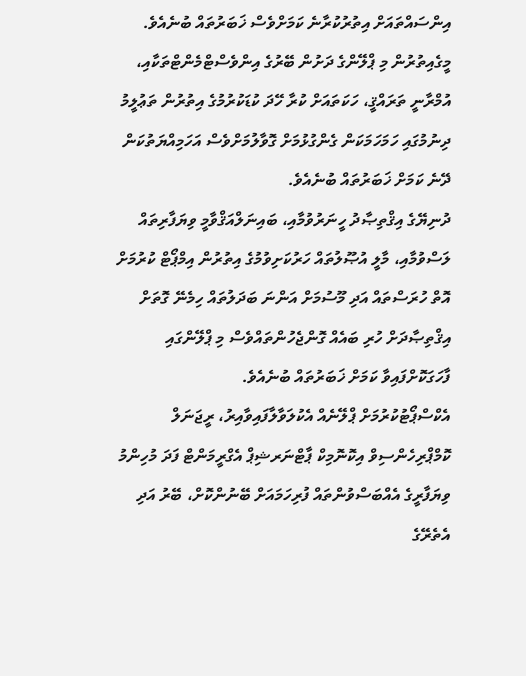އިންސައްތައަށް އިތުރުކުރާނެ ކަމަށްވެސް ޚަބަރުތައް ބުނެއެވެ.
މީގެއިތުރުން މި ޕްލޭންގެ ދަށުން ބޭރުގެ އިންވެސްޓްމެންޓްތަކާއި، އުމްރާނީ ތަރައްޤީ، ހަކަތައަށް ކުރާ ހޭދަ ކުޑަކުރުމުގެ އިތުރުން ތަޢުލީމު ދިނުމުގައި ހަމަހަމަކަން ގެންގުޅުމަށް ގޮވާލުމަށްވެސް އަހަމިއްޔަތުކަން ދޭނެ ކަމަށް ޚަބަރުތައް ބުނެއެވެ.
ދުނިޔޭގެ އިޤްތިޞާދު ހީނަރުވުމާއި، ބައިނަލްއަޤްވާމީ ވިޔަފާރިތައް ލަސްވުމާއި، މާލީ އުޞޫލުތައް ހަރުކަށިވުމުގެ އިތުރުން އިމްޕޯޓް ކުރުމަށް އޮތް ހުރަސްތައް އަދި މޫސުމަށް އަންނަ ބަދަލުތައް ހިމެނޭ ގޮތަށް އިޤްތިޞާދަށް ހުރި ބައެއް ގޮންޖެހުންތައްވެސް މި ޕްލޭންގައި ފާހަގަކޮށްފައިވާ ކަމަށް ޚަބަރުތައް ބުނެއެވެ.
އެކްސްޕޯޓުކުރުމަށް ޕްލޭނެއް އެކުލަވާލާފައިވާއިރު، ރީޖަނަލް ކޮމްޕްރިހެންސިވް އިކޮނޮމިކް ޕާޓްނަރޝިޕް އެގްރީމަންޓް ފަދަ މުހިންމު ވިޔަފާރީގެ އެއްބަސްވުންތައް ފުރިހަމައަށް ބޭނުންކޮށް، ބޭރު އަދި އެތެރޭގެ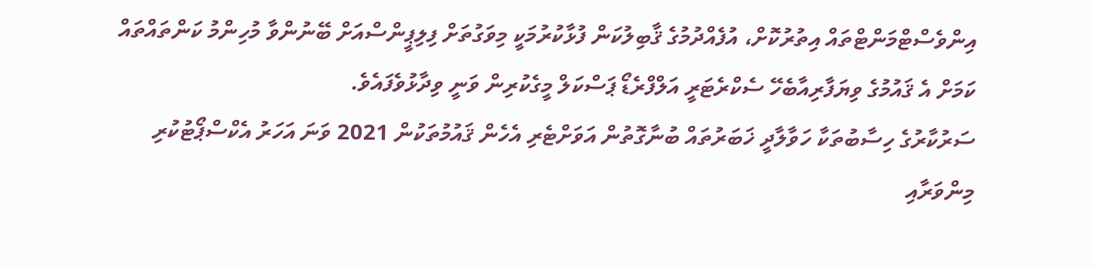އިންވެސްޓްމަންޓްތައް އިތުރުކޮށް، އުފެއްދުމުގެ ޤާބިލުކަން ފުޅާކުރުމަކީ މިވަގުތަށް ފިލިޕީންސްއަށް ބޭނުންވާ މުހިންމު ކަންތައްތައް ކަމަށް އެ ޤައުމުގެ ވިޔަފާރިއާބެހޭ ސެކްރެޓަރީ އަލްފްރެޑޯ ޕަސްކަލް މީގެކުރިން ވަނީ ވިދާޅުވެފައެވެ.
ސަރުކާރުގެ ހިސާބުތަކާ ހަވާލާދީ ޚަބަރުތައް ބުނާގޮތުން އަވަށްޓެރި އެހެން ޤައުމުތަކުން 2021 ވަނަ އަހަރު އެކްސްޕޯޓުކުރި މިންވަރާއި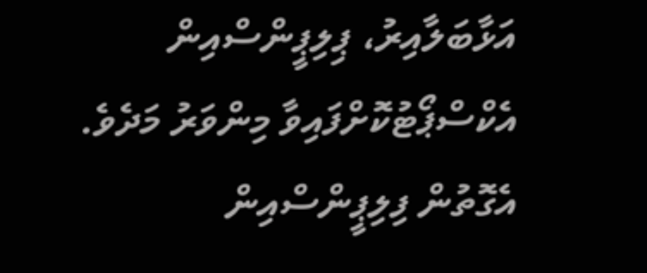އަޅާބަލާއިރު، ޕިލިޕީންސްއިން އެކްސްޕޯޓުކޮށްފައިވާ މިންވަރު މަދެވެ. އެގޮތުން ފިލިޕީންސްއިން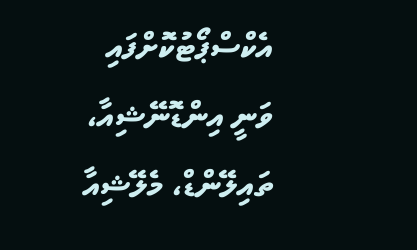އެކްސްޕޯޓުކޮށްފައި ވަނީ އިންޑޮނޭޝިއާ، ތައިލޭންޑް، މެލޭޝިއާ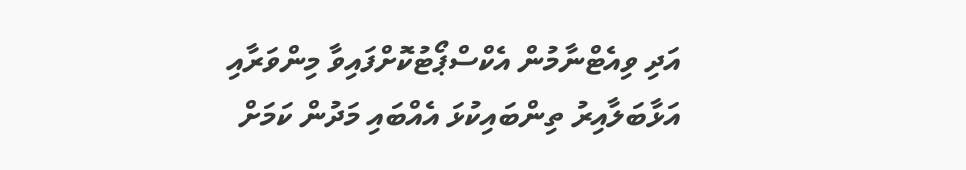އަދި ވިއެޓްނާމުން އެކްސްޕޯޓުކޮށްފައިވާ މިންވަރާއި އަޅާބަލާއިރު ތިންބައިކުޅަ އެއްބައި މަދުން ކަމަށް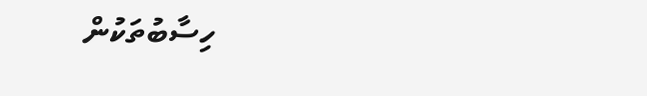ހިސާބުތަކުން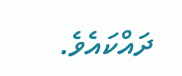ދައްކައެވެ.